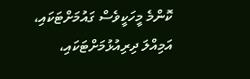ކޮންމެ މީހަކީވެސް ގައުމަށްޓަކައި، އަމިއްލަ ދިރިއުޅުމަށްޓަކައި،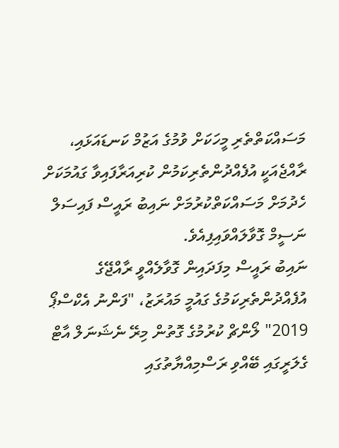މަސައްކަތްތެރި މީހަކަށް ވުމުގެ އަޒުމް ކަނޑައަޅައި، ރާއްޖެއަކީ އުފެއްދުންތެރިކަމުން ކުރިއަރާފައިވާ ގައުމަކަށް ހެދުމަށް މަސައްކަތްކުރުމަށް ނައިބު ރައީސް ފައިސަލް ނަސީމް ގޮވާލައްވައިފިއެވެ.
ނައިބު ރައީސް މިފަދައިން ގޮވާލެއްވީ ރާއްޖޭގެ އުފެއްދުންތެރިކަމުގެ ގައުމީ މައުރަޒު، "ފަންނު އެކްސްޕޯ 2019" ލޯންޗް ކުރުމުގެ ގޮތުން މިރޭ ނެޝަނަލް އާޓް ގެލަރީގައި ބޭއްވި ރަސްމިއްޔާތުގައި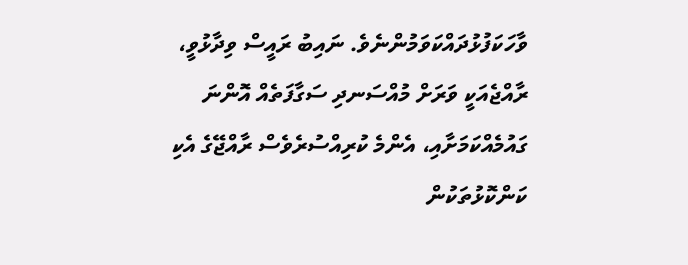ވާހަކަފުޅުދައްކަވަމުންނެވެ. ނައިބު ރައީސް ވިދާޅުވީ، ރާއްޖެއަކީ ވަރަށް މުއްސަނދި ސަގާފަތެއް އޮންނަ ގައުމެއްކަމަށާއި، އެންމެ ކުރިއްސުރެވެސް ރާއްޖޭގެ އެކި ކަންކޮޅުތަކުން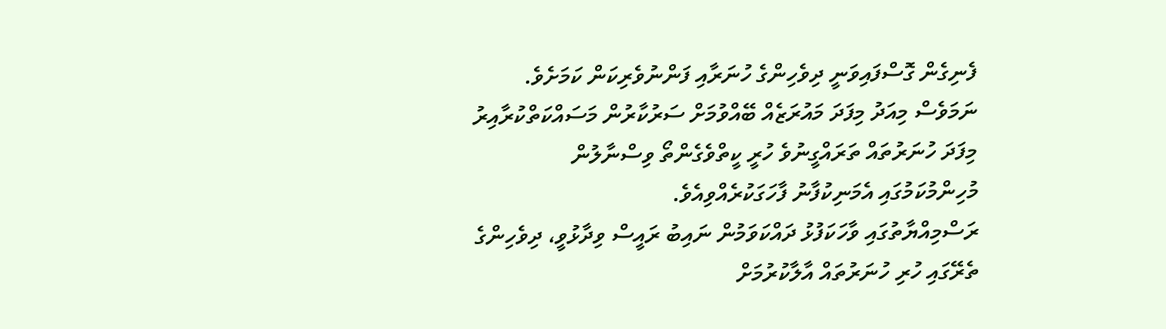ފެނިގެން ގޮސްފައިވަނީ ދިވެހިންގެ ހުނަރާއި ފަންނުވެރިކަން ކަމަށެވެ. ނަމަވެސް މިއަދު މިފަދަ މައުރަޒެއް ބޭއްވުމަށް ސަރުކާރުން މަސައްކަތްކުރާއިރު މިފަދަ ހުނަރުތައް ތަރައްގީނުވެ ހުރީ ކީތްވެގެންތޯ ވިސްނާލުން މުހިންމުކަމުގައި އެމަނިކުފާނު ފާހަގަކުރެއްވިއެވެ.
ރަސްމިއްޔާތުގައި ވާހަކަފުޅު ދައްކަވަމުން ނައިބު ރައީސް ވިދާޅުވީ، ދިވެހިންގެ ތެރޭގައި ހުރި ހުނަރުތައް އާލާކުރުމަށް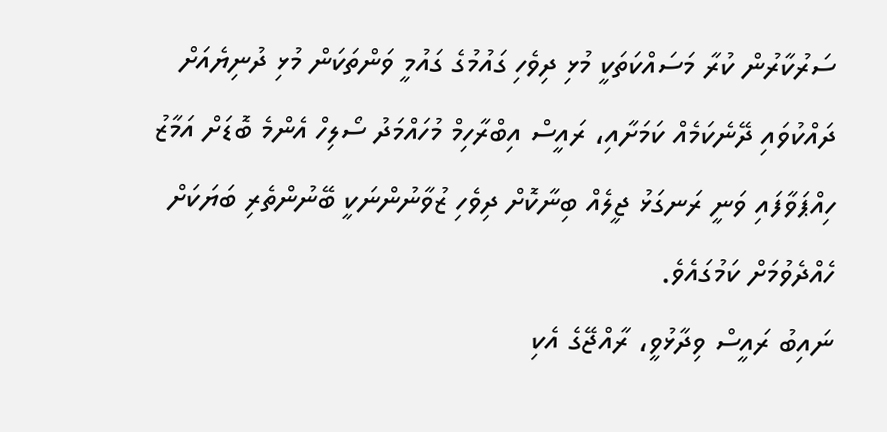ސަރުކާރުން ކުރާ މަސައްކަތަކީ މުޅި ދިވެހި ގައުމުގެ ގައުމީ ވަންތަކަން މުޅި ދުނިޔެއަށް ދައްކުވައި ދޭނެކަމެއް ކަމަށާއި، ރައީސް އިބްރާހިމް މުހައްމަދު ސޯލިހް އެންމެ ބޮޑަށް އަމާޒު ހިއްޕަވާފައި ވަނީ ރަނގަޅު ޖީލެއް ބިނާކޮށް ދިވެހި ޒުވާނުންނަކީ ބޭނުންތެރި ބަޔަކަށް ހެއްދެވުމަށް ކަމުގައެވެ.
ނައިބު ރައީސް ވިދާޅުވީ، ރާއްޖޭގެ އެކި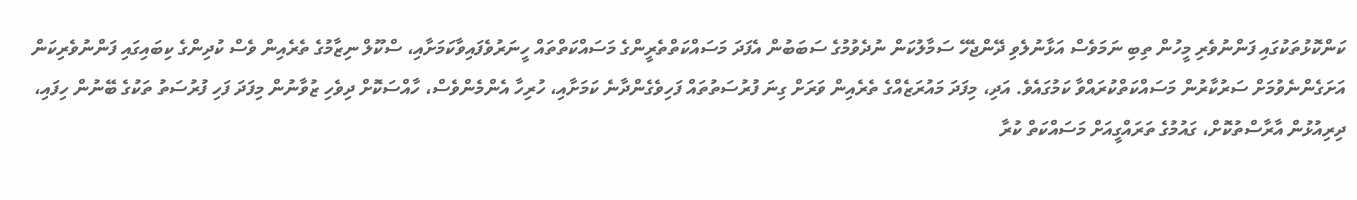ކަންކޮޅުތަކުގައި ފަންނުވެރި މީހުން ތިބި ނަމަވެސް އަޅާނުލެވި ދޭންޖެހޭ ސަމާލުކަން ނުދެވުމުގެ ސަބަބުން އެފަދަ މަސައްކަތްތެރީންގެ މަސައްކަތްތައް ހީނަރުވެފައިވާކަމަށާއި، ސްކޫލް ނިޒާމުގެ ތެރެއިން ވެސް ކުދިންގެ ކިބައިގައި ފަންނުވެރިކަން އަށަގެންނެވުމަށް ސަރުކާރުން މަސައްކަތްކުރައްވާ ކަމުގައެވެ. އަދި، މިފަދަ މައުރަޒެއްގެ ތެރެއިން ވަރަށް ގިނަ ފުރުސަތުތައް ފަހިވެގެންދާނެ ކަމަށާއި، ހުރިހާ އެންމެންވެސް، ހާއްސަކޮށް ދިވެހި ޒުވާނުން މިފަދަ ފަހި ފުރުސަތު ތަކުގެ ބޭނުން ހިފައި، ދިރިއުޅުން އާރާސްތުކޮށް، ގައުމުގެ ތަރައްގީއަށް މަސައްކަތް ކުރާ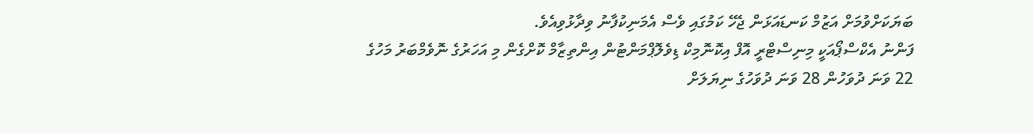ބަޔަކަށްވުމަށް އަޒުމް ކަނޑައަޅަން ޖެހޭ ކަމުގައި ވެސް އެމަނިކުފާނު ވިދާޅުވިއެވެ.
ފަންނު އެކްސްޕޯއަކީ މިނިސްޓްރީ އޮފް އިކޮނޮމިކް ޑިވެލޮޕްމަންޓުން އިންތިޒާމް ކޮށްގެން މި އަހަރުގެ ނޮވެމްބަރު މަހުގެ 22 ވަނަ ދުވަހުން 28 ވަނަ ދުވަހުގެ ނިޔަލަށް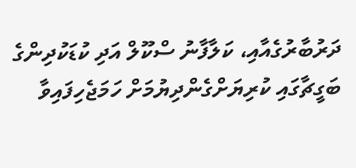ދަރުބާރުގެއާއި، ކަލާފާނު ސްކޫލް އަދި ކުޑަކުދިންގެ ބަގީޗާގައި ކުރިޔަށްގެންދިޔުމަށް ހަމަޖެހިފައިވާ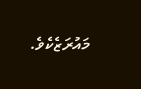މައުރަޒެކެވެ.